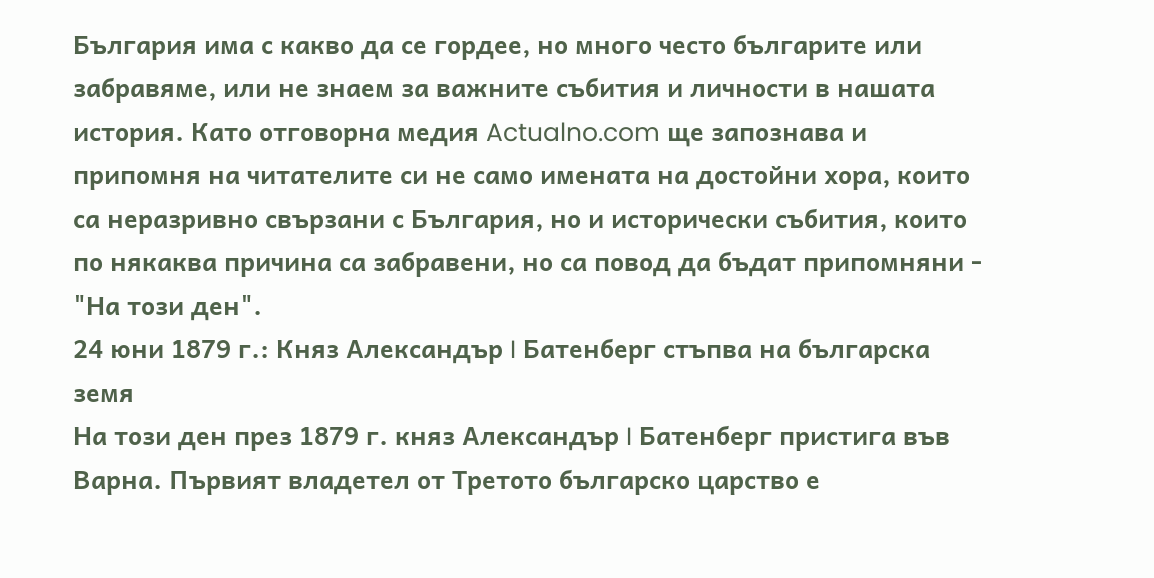България има с какво да се гордее, но много често българите или забравяме, или не знаем за важните събития и личности в нашата история. Като отговорна медия Actualno.com ще запознава и припомня на читателите си не само имената на достойни хора, които са неразривно свързани с България, но и исторически събития, които по някаква причина са забравени, но са повод да бъдат припомняни - "На този ден".
24 юни 1879 г.: Княз Александър I Батенберг стъпва на българска земя
На този ден през 1879 г. княз Александър I Батенберг пристига във Варна. Първият владетел от Третото българско царство е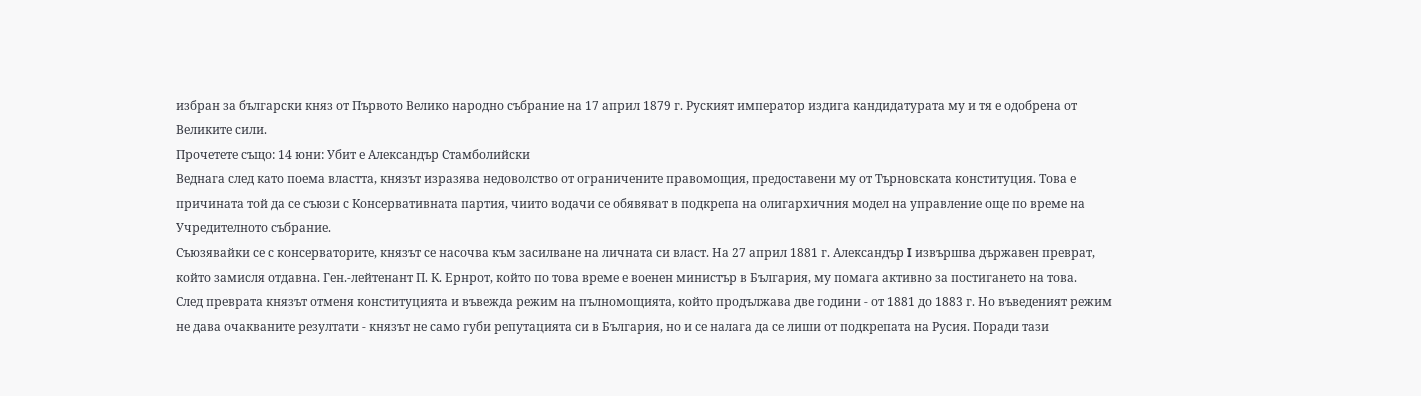избран за български княз от Първото Велико народно събрание на 17 април 1879 г. Руският император издига кандидатурата му и тя е одобрена от Великите сили.
Прочетете също: 14 юни: Убит е Александър Стамболийски
Веднага след като поема властта, князът изразява недоволство от ограничените правомощия, предоставени му от Търновската конституция. Това е причината той да се съюзи с Консервативната партия, чиито водачи се обявяват в подкрепа на олигархичния модел на управление още по време на Учредителното събрание.
Съюзявайки се с консерваторите, князът се насочва към засилване на личната си власт. На 27 април 1881 г. Александър I извършва държавен преврат, който замисля отдавна. Ген.-лейтенант П. К. Ернрот, който по това време е военен министър в България, му помага активно за постигането на това.
След преврата князът отменя конституцията и въвежда режим на пълномощията, който продължава две години - от 1881 до 1883 г. Но въведеният режим не дава очакваните резултати - князът не само губи репутацията си в България, но и се налага да се лиши от подкрепата на Русия. Поради тази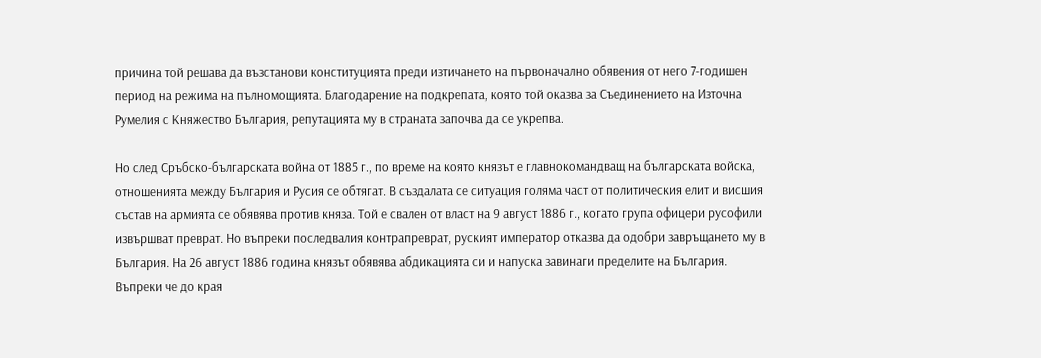причина той решава да възстанови конституцията преди изтичането на първоначално обявения от него 7-годишен период на режима на пълномощията. Благодарение на подкрепата, която той оказва за Съединението на Източна Румелия с Княжество България, репутацията му в страната започва да се укрепва.

Но след Сръбско-българската война от 1885 г., по време на която князът е главнокомандващ на българската войска, отношенията между България и Русия се обтягат. В създалата се ситуация голяма част от политическия елит и висшия състав на армията се обявява против княза. Той е свален от власт на 9 август 1886 г., когато група офицери русофили извършват преврат. Но въпреки последвалия контрапреврат, руският император отказва да одобри завръщането му в България. На 26 август 1886 година князът обявява абдикацията си и напуска завинаги пределите на България. Въпреки че до края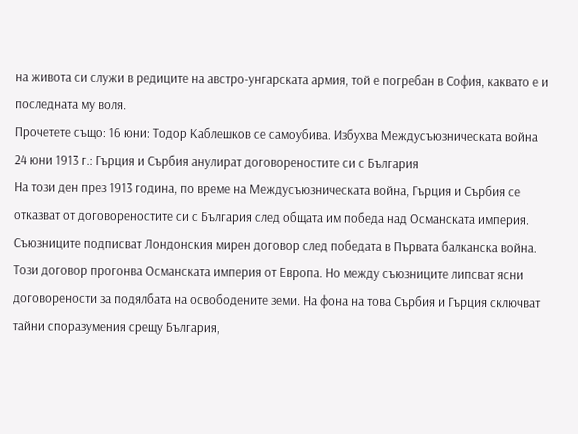на живота си служи в редиците на австро-унгарската армия, той е погребан в София, каквато е и последната му воля.
Прочетете също: 16 юни: Тодор Каблешков се самоубива. Избухва Междусъюзническата война
24 юни 1913 г.: Гърция и Сърбия анулират договореностите си с България
На този ден през 1913 година, по време на Междусъюзническата война, Гърция и Сърбия се отказват от договореностите си с България след общата им победа над Османската империя. Съюзниците подписват Лондонския мирен договор след победата в Първата балканска война. Този договор прогонва Османската империя от Европа. Но между съюзниците липсват ясни договорености за подялбата на освободените земи. На фона на това Сърбия и Гърция сключват тайни споразумения срещу България,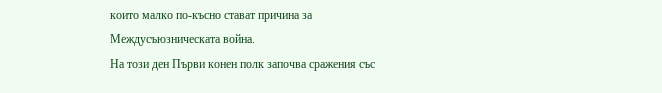които малко по-късно стават причина за Междусъюзническата война.
На този ден Първи конен полк започва сражения със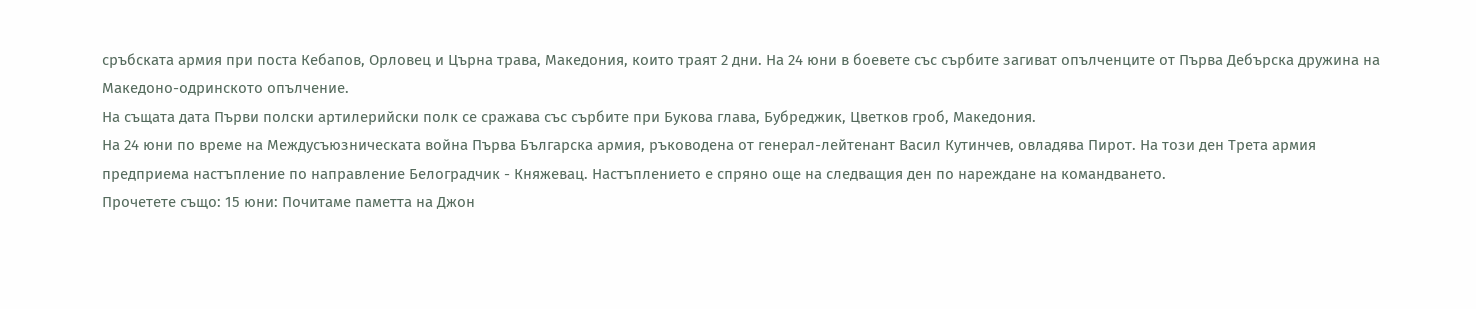сръбската армия при поста Кебапов, Орловец и Църна трава, Македония, които траят 2 дни. На 24 юни в боевете със сърбите загиват опълченците от Първа Дебърска дружина на Македоно-одринското опълчение.
На същата дата Първи полски артилерийски полк се сражава със сърбите при Букова глава, Бубреджик, Цветков гроб, Македония.
На 24 юни по време на Междусъюзническата война Първа Българска армия, ръководена от генерал-лейтенант Васил Кутинчев, овладява Пирот. На този ден Трета армия предприема настъпление по направление Белоградчик - Княжевац. Настъплението е спряно още на следващия ден по нареждане на командването.
Прочетете също: 15 юни: Почитаме паметта на Джон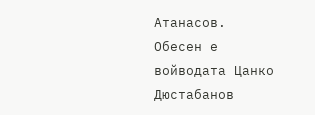Атанасов. Обесен е войводата Цанко Дюстабанов